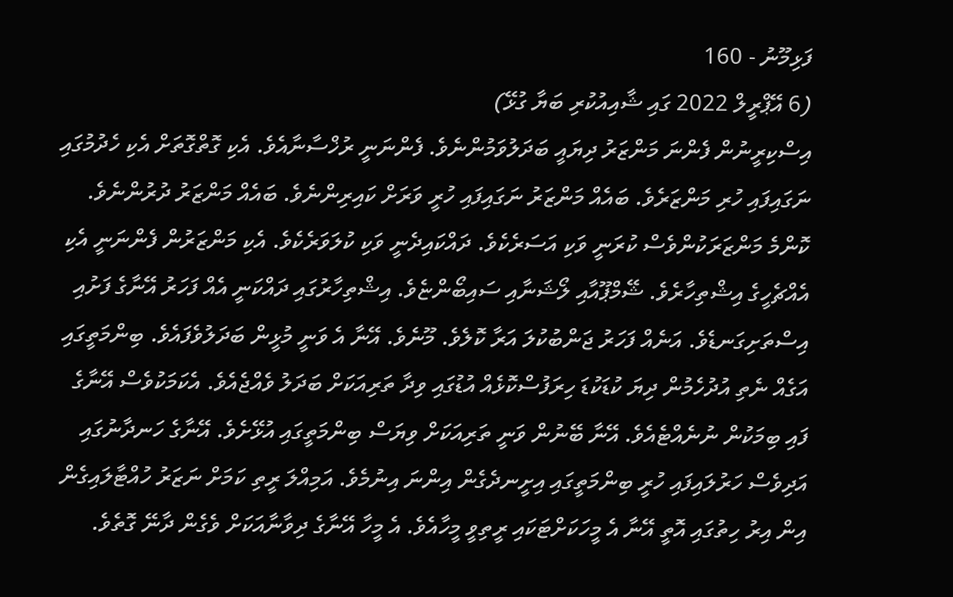ފަޅިމޫނު - 160
(6 އޭޕްރީލް 2022 ގައި ޝާއިއުކުރި ބަޔާ ގުޅޭ)
އިސްކިރީނުން ފެންނަ މަންޒަރު ދިޔައީ ބަދަލުވަމުންނެވެ. ފެންނަނީ ރުޚްސާނާއެވެ. އެކި ގޮތްގޮތަށް އެކި ހެދުމުގައި ނަގައިފައި ހުރި މަންޒަރެވެ. ބައެއް މަންޒަރު ނަގައިފައި ހުރީ ވަރަށް ކައިރިންނެވެ. ބައެއް މަންޒަރު ދުރުންނެވެ. ކޮންމެ މަންޒަރަކުންވެސް ކުރަނީ ވަކި އަސަރެކެވެ. ދައްކައިދެނީ ވަކި ކުލަވަރެކެވެ. އެކި މަންޒަރުން ފެންނަނީ އެކި އެއްޗެހީގެ އިޝްތިހާރެވެ. ޝޭމްޕޫއާއި ލޯޝަނާއި ސައިބޯންޏެވެ. އިޝްތިހާރުގައި ދައްކަނީ އެއް ފަހަރު އޭނާގެ ފަށުއި އިސްތަށިގަނޑެވެ. އަނެއް ފަހަރު ޖަންބުކުލަ އަރާ ކޮލެވެ. މޫނެވެ. އޭނާ އެ ވަނީ މުޅީން ބަދަލުވެފައެވެ. ބިންމަތީގައި އަގެއް ނެތި އުދުހެމުން ދިޔަ ކުޑަކުޑަ ހިރަފުސްކޮޅެއް އުޑުގައި ވިދާ ތަރިއަކަށް ބަދަލު ވެއްޖެއެވެ. އެކަމަކުވެސް އޭނާގެ ފައި ބިމަކުން ނުނެއްޓެއެވެ. އޭނާ ބޭނުން ވަނީ ތަރިއަކަށް ވިޔަސް ބިންމަތީގައި އުޅޭށެވެ. އޭނާގެ ހަނދާނުގައި އަދިވެސް ހަރުލައިފައި ހުރީ ބިންމަތީގައި އިށީނދެގެން އިންނަ އިނުމެވެ. އަމިއްލަ ރީތި ކަމަށް ނަޒަރު ހުއްޓާލައިގެން އިން އިރު ހިތުގައި އޮތީ އޭނާ އެ މީހަކަށްޓަކައި ރީތިވީ މީހާއެވެ. އެ މީހާ އޭނާގެ ދިވާނާއަކަށް ވެގެން ދާނޭ ގޮތެވެ.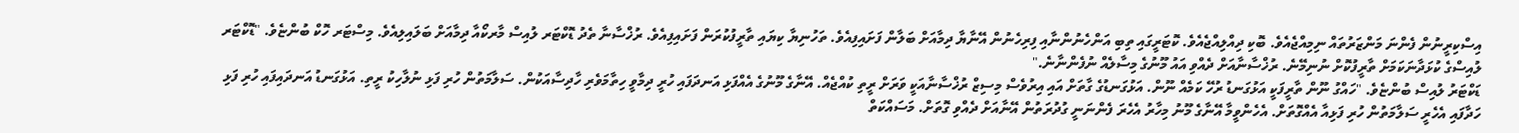އިސްކިރީނުން ފެންނަ މަންޒަރުތައް ނިމިއްޖެއެވެ. ބޮކި ދިއްލިއްޖެއެވެ. ކޮޓަރީގައި ތިބި އަންހެނުންނާއި ފިރިހެނުން އޭނާޔާ ދިމާއަށް ބަލާން ފަށައިފިއެވެ. ތަހުނިޔާ ކިޔައި ތާރީފުކުރަން ފަށައިފިއެވެ. ރުޚްސާނާ ތެދު ޑޮކްޓަރ ލުއިސް މާރކޯއާ ދިމާއަށް ބަލައިލިއެވެ. މިސްޓަރ ހޮކް ބުންޏެވެ. "ޑޮކްޓަރ ލުއިސްގެ ކުޅަދާނަކަމަށް ތާރީފުކޮށް ނުނިމޭނެ. ރުޚްސާނާއަށް ދެއްވި އައު މޫނުގެ މިސާލެއް ނުފެންނާނެ."
ޑަކްޓަރު ލުއިސް ބުންޏެވެ. "ހައްގު ނޫން ތާރީފަކީ އަޅުގަނޑު ރުހޭ ކަމެއް ނޫން. އަޅުގަނޑުގެ ގާތަށް އައި އިރުވެސް މިސިޒް ރުޚްސާނާއަކީ ވަރަށް ރީތި ކުއްޖެއް. އޭނާގެ މޫނުގެ އެއްފަޅި އަނދަފައި ހުރީ ދިމާވީ ހިތާމަވެރި ހާދިސާއަކުން. ސަލާމަތުން ހުރި ފަޅި ނުލާހިކު ރީތި. އަޅުގަނޑު އަނދައިފައި ހުރި ފަޅި ހަދާފައި އެހެރީ ސަލާމަތުން ހުރި ފަޅިއާ އެއްގޮތަށް. އެހެންވީމާ އޭނާގެ މޫނު މިހާރު އެހެރަ ފެންނަނީ ގުދުރަތުން އޭނާއަށް ދެއްވި ގޮތަށް. މަސައްކަތް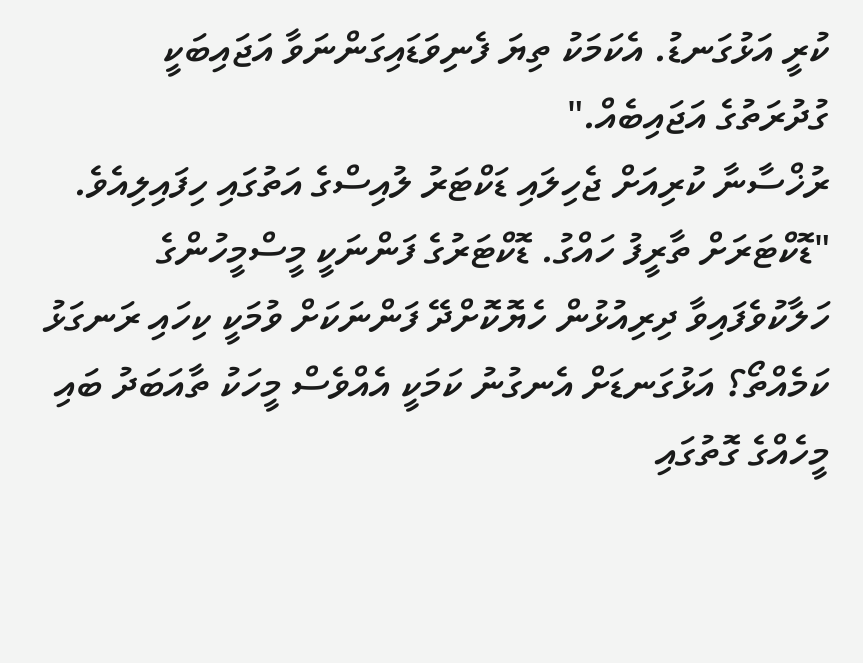ކުރީ އަޅުގަނޑު. އެކަމަކު ތިޔަ ފެނިވަޑައިގަންނަވާ އަޖައިބަކީ ގުދުރަތުގެ އަޖައިބެއް."
ރުޚްސާނާ ކުރިއަށް ޖެހިލައި ޑަކްޓަރު ލުއިސްގެ އަތުގައި ހިފައިލިއެވެ. "ޑޮކްޓަރަށް ތާރީފު ހައްގު. ޑޮކްޓަރުގެ ފަންނަކީ މީސްމީހުންގެ ހަލާކުވެފައިވާ ދިރިއުޅުން ހެޔޮކޮށްދޭ ފަންނަކަށް ވުމަކީ ކިހައި ރަނގަޅު ކަމެއްތޯ؟ އަޅުގަނޑަށް އެނގުނު ކަމަކީ އެއްވެސް މީހަކު ތާއަބަދު ބައި މީހެއްގެ ގޮތުގައި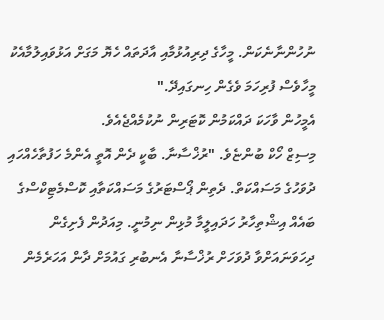ނުހުންނާނެކަން. މީހާގެ ދިރިއުޅުމާއި އާދަތައް ހެޔޮ މަގަށް އަޅުވައިލުމާއެކު މީހާވެސް ފުރިހަމަ ވެގެން ހިނގައިދޭ."
އެމީހުން ވާހަކަ ދައްކަމުން ކޮޓަރިން ނުކުމެއްޖެއެވެ.
މިސިޒް ހޯކް ބުންޏެވެ. "ރުޚްސާނާ. ބާކީ ދެން އޮތީ އެންމެ ހަފުތާހެއްހައި ދުވަހުގެ މަސައްކަތް. ދެތިން ޕޯސްޓަރުގެ މަސައްކަތާއި ކޮސްމެޓިކްސްގެ ބައެއް އިޝްތިހާރު ހަދައިލީމާ މުޅިން ނިމުނީ. މިއަދުން ފެށިގެން ދިހަވަނައަށްވާ ދުވަހަށް ރުޚްސާނާ އެނބުރި ގައުމަށް ދާން އަހަރެމެން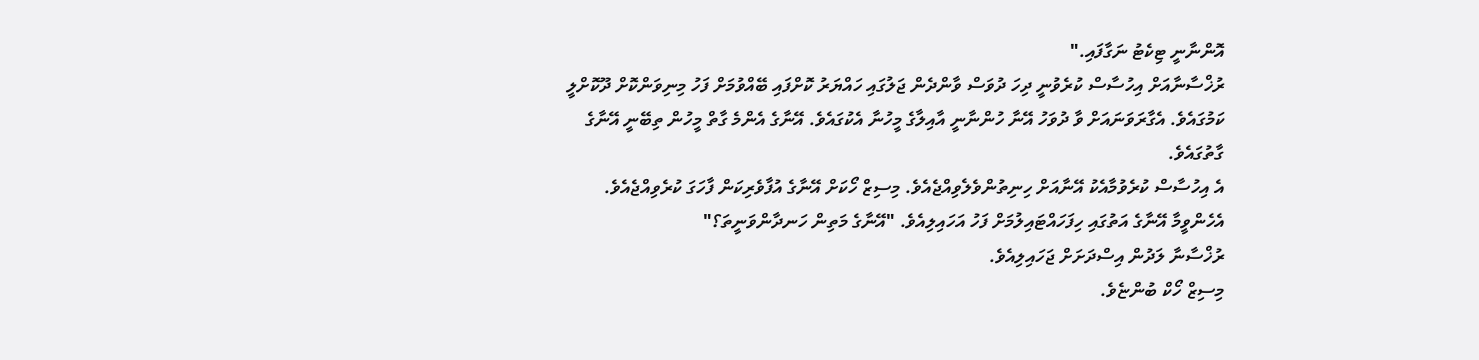އޮންނާނީ ޓިކެޓު ނަގާފައި."
ރުޚްސާނާއަށް އިހުސާސް ކުރެވުނީ ދިހަ ދުވަސް ވާންދެން ޖަލުގައި ހައްޔަރު ކޮށްފައި ބޭއްވުމަށް ފަހު މިނިވަންކޮށް ދޫކޮށްލީ ކަމުގައެވެ. އެގާރަވަނައަށް ވާ ދުވަހު އޭނާ ހުންނާނީ އާއިލާގެ މީހުނާ އެކުގައެވެ. އޭނާގެ އެންމެ ގާތް މީހުން ތިބޭނީ އޭނާގެ ގާތުގައެވެ.
އެ އިހުސާސް ކުރެވުމާއެކު އޭނާއަށް ހިނިތުންވެލެވިއްޖެއެވެ. މިސިޒް ހޯކަށް އޭނާގެ އުފާވެރިކަން ފާހަގަ ކުރެވިއްޖެއެވެ. އެހެންވީމާ އޭނާގެ އަތުގައި ހިފަހައްޓައިލުމަށް ފަހު އަހައިލިއެވެ. "އޭނާގެ މަތިން ހަނދާންވަނީތަ؟"
ރުޚްސާނާ ލަދުން އިސްދަށަށް ޖަހައިލިއެވެ.
މިސިޒް ހޯކް ބުންޏެވެ.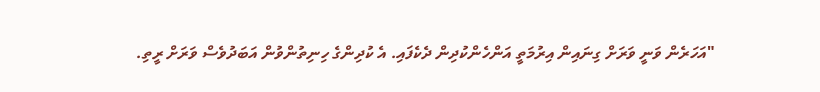"އަހަރެން ވަނީ ވަރަށް ގިނައިން އިރުމަތީ އަންހެންކުދިން ދެކެފައި. އެ ކުދިންގެ ހިނިތުންވުން އަބަދުވެސް ވަރަށް ރީތި.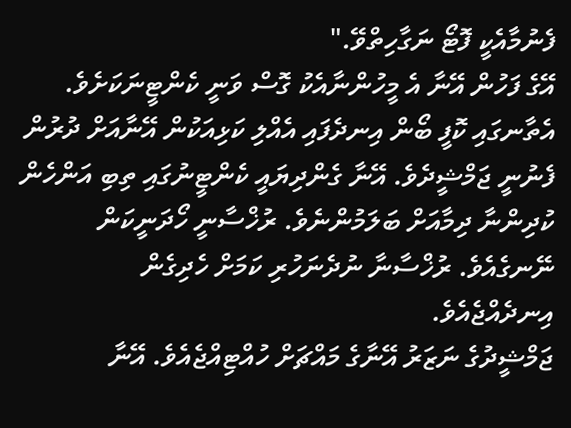ފެނުމާއެކީ ފޮޓޯ ނަގާހިތްވޭ."
އޭގެ ފަހުން އޭނާ އެ މީހުންނާއެކު ގޮސް ވަނީ ކެންޓީނަކަށެވެ. އެތާނގައި ކޮފީ ބޯން އިނދެފައި އެއްލި ކަޅިއަކުން އޭނާއަށް ދުރުން ފެނުނީ ޖަމްޝީދެވެ. އޭނާ ގެންދިޔައީ ކެންޓީނުގައި ތިބި އަންހެން ކުދިންނާ ދިމާއަށް ބަލަމުންނެވެ. ރުޚްސާނީ ހޯދަނީކަން ނޭނގެއެވެ. ރުޚްސާނާ ނުދެނަހުރި ކަމަށް ހެދިގެން އިނދެއްޖެއެވެ.
ޖަމްޝީދުގެ ނަޒަރު އޭނާގެ މައްޗަށް ހުއްޓިއްޖެއެވެ. އޭނާ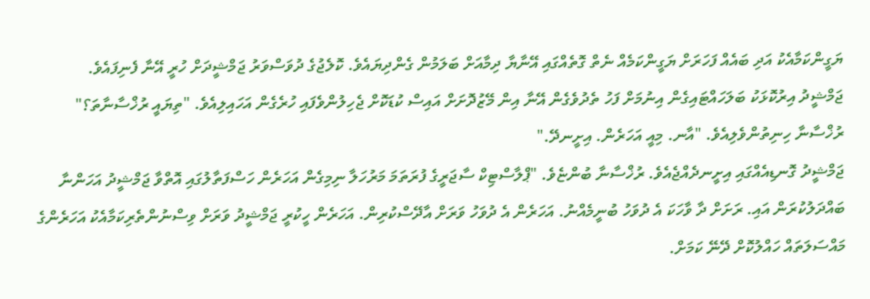ޔަގީންކަމާއެކު އަދި ބައެއް ފަހަރަށް ޔަގީންކަމެއް ނެތް ގޮތެއްގައި އޭނާޔާ ދިމާއަށް ބަލަމުން ގެންދިޔައެވެ. ކޮލެޖުގެ ދުވަސްވަރު ޖަމްޝީދަށް ހުރީ އޭނާ ފެނިފައެވެ.
ޖަމްޝީދު އިރުކޮޅަކު ބަލަހައްޓައިގެން އިނުމަށް ފަހު ތެދުވެގެން އޭނާ އިން މޭޒުދޮށަށް އައިސް ކުޑަކޮށް ޖެހިލުންވެފައި ހުރެގެން އަހައިލިއެވެ. "ތިޔައީ ރުޚްސާނާތަ؟"
ރުޚްސާނާ ހިނިތުންވެލިއެވެ. "އާނ. މިއީ އަހަރެން. އިށީނދޭ."
ޖަމްޝީދު ގޮނޑިއެއްގައި އިށީނދެއްޖެއެވެ. ރުޚްސާނާ ބުންޏެވެ. "ޕްލާސްޓިކް ސާޖަރީގެ ފުރަތަމަ މަރުހަލާ ނިމިގެން އަހަރެން ހަސްފަތާލުގައި އޮތްވާ ޖަމްޝީދު އަހަންނާ ބައްދަލުކުރަން އައި. ރަށަށް ދާ ވާހަކަ އެ ދުވަހު ބުނީމެއްނު. އަހަރެން އެ ދުވަހު ވަރަށް އާދޭސްކުރިން. އަހަރެން ހީކުރީ ޖަމްޝީދު ވަރަށް ވިސްނުންތެރިކަމާއެކު އަހަރެންގެ މައްސަލަތައް ހައްލުކޮށް ދޭނޭ ކަމަށް.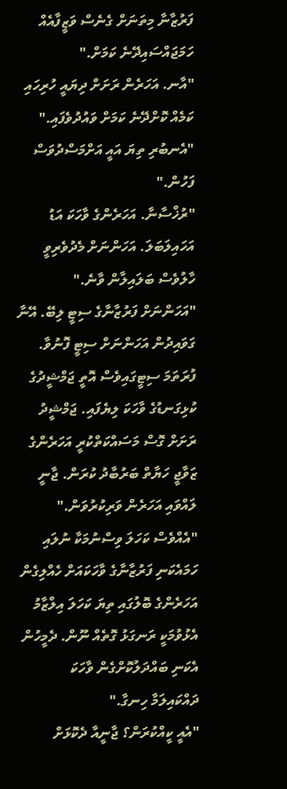ފަރުޒާނާ މިތަނަށް ގެނެސް ވަޒީފާއެއް ހަމަޖައްސައިދޭނެ ކަމަށް."
"އާނ. އަހަރެން ރަށަށް ދިޔައީ ހުރިހައި ކަމެއް ކޮށްދޭނެ ކަމަށް ވައުދުވެފައި."
"އެނބުރި ތިޔަ އައީ އަށްމަސްދުވަސް ފަހުން."
"ރުޚްސާނާ. އަހަރެންގެ ވާހަކަ އަޑު އަހައިލަބަލަ. އަހަންނަށް މެދުވެރިވީ ހާލުވެސް ބަލައިލާން ވާނެ."
"އަހަންނަށް ފަރުޒާނާގެ ސިޓީ ލިބޭ. އޭނާ ގަވައިދުން އަހަންނަށް ސިޓީ ފޮނުވާ. ފުރަތަމަ ސިޓީގައިވެސް އޮތީ ޖަމްޝީދުގެ ކުޅިގަނޑުގެ ވާހަކަ ލިޔެފައި. ޖަމްޝީދު ރަށަށް ގޮސް މަސައްކަތްކުރީ އަހަރެންގެ ޒަވާޖީ ހަޔާތް ބަރުބާދު ކުރަން. ޖާނީ ލައްވައި އަހަރެން ވަރިކުރުވަން."
"އެއްވެސް ކަހަލަ ވިސްނުމަކާ ނުލައި ހަމައެކަނި ފަރުޒާނާގެ ވާހަކައަށް ހެއްލިގެން އަހަރެންގެ ބޮލުގައި ތިޔަ ކަހަލަ އިލްޒާމު އެޅުވުމަކީ ރަނގަޅު ގޮތެއް ނޫން. ދެމީހުން އެކަނި ބައްދަލުކޮށްގެން ވާހަކަ ދައްކައިލަމާ ހިނގާ."
"އެއީ ކީއްކުރަން؟ ޖާނީއާ ދެކޮޅަށް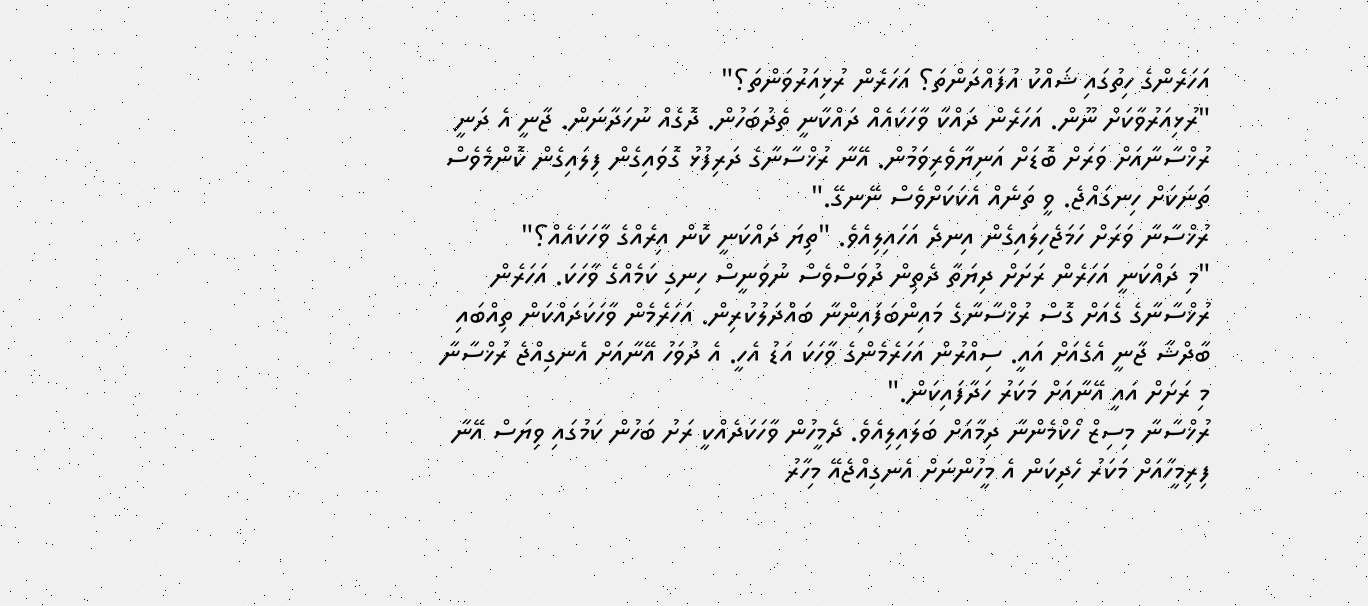އަހަރެންގެ ހިތުގައި ޝައްކު އުފައްދަންތަ؟ އަހަރެން ރުޅިއަރުވަންތަ؟"
"ރުޅިއަރުވާކަށް ނޫން. އަހަރެން ދައްކާ ވާހަކައެއް ދައްކާނީ ތެދުބަހުން. ދޮގެއް ނުހަދާނަން. ޖާނީ އެ ދަނީ ރުޚްސާނާއަށް ވަރަށް ބޮޑަށް އަނިޔާވެރިވަމުން. އޭނާ ރުޚްސާނާގެ ދަރިފުޅު ގޮވައިގެން ފިލައިގެން ކޮންމެވެސް ތަނަކަށް ހިނގައްޖެ. ވީ ތަނެއް އެކަކަށްވެސް ނޭނގޭ."
ރުޚްސާނާ ވަރަށް ހަމަޖެހިލައިގެން އިނދެ އަހައިލިއެވެ. "ތިޔަ ދައްކަނީ ކޮން އިރެއްގެ ވާހަކައެއް؟"
"މި ދައްކަނީ އަހަރެން ރަށަށް ދިޔަތާ ދެތިން ދުވަސްވެސް ނުވަނީސް ހިނގި ކަމެއްގެ ވާހަކަ. އަހަރެން ރުޚްސާނާގެ ގެއަށް ގޮސް ރުޚްސާނާގެ މައިންބަފައިންނާ ބައްދަލުކުރިން. އަހަރެމެން ވާހަކަދައްކަން ތިއްބައި ބާދްޝާ ޖާނީ އެގެއަށް އައީ. ސިއްރުން އަހަރެމެންގެ ވާހަކަ އަޑު އެހީ. އެ ދުވަހު އޭނާއަށް އެނގިއްޖެ ރުޚްސާނާ މި ރަށަށް އައީ އޭނާއަށް މަކަރު ހަދާފައިކަން."
ރުޚްސާނާ މިސިޒް ހޯކްމެންނާ ދިމާއަށް ބަލައިލިއެވެ. ދެމީހުން ވާހަކަދެއްކީ ރަށު ބަހުން ކަމުގައި ވިޔަސް އޭނާ ފިރިމީހާއަށް މަކަރު ހެދިކަން އެ މީހުންނަށް އެނގިއްޖެއޭ މިހާރު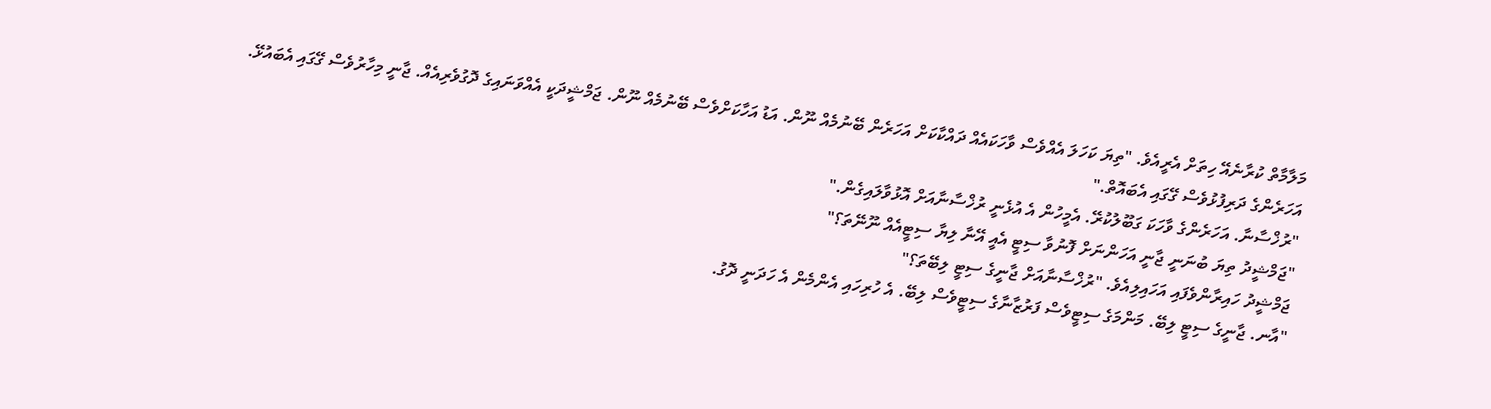މަލާމާތް ކުރާނެއޭ ހިތަށް އެރީއެވެ. "ތިޔަ ކަހަލަ އެއްވެސް ވާހަކައެއް ދައްކާކަށް އަހަރެން ބޭނުމެއް ނޫން. އަޑު އަހާކަށްވެސް ބޭނުމެއް ނޫން. ޖަމްޝީދަކީ އެއްވަނައިގެ ދޮގުވެރިއެއް. ޖާނީ މިހާރުވެސް ގޭގައި އެބައުޅޭ. އަހަރެންގެ ދަރިފުޅުވެސް ގޭގައި އެބައޮތް."
"ރުޚްސާނާ. އަހަރެންގެ ވާހަކަ ގަބޫލުކުރޭ. އެމީހުން އެ އުޅެނީ ރުޚްސާނާއަށް އޮޅުވާލައިގެން."
"ޖަމްޝީދު ތިޔަ ބުނަނީ ޖާނީ އަހަންނަށް ފޮނުވާ ސިޓީ އެއީ އޭނާ ލިޔާ ސިޓީއެއް ނޫނޭތަ؟"
ޖަމްޝީދު ހައިރާންވެފައި އަހައިލިއެވެ. "ރުޚްސާނާއަށް ޖާނީގެ ސިޓީ ލިބޭތަ؟"
"އާނ. ޖާނީގެ ސިޓީ ލިބޭ. މަންމަގެ ސިޓީވެސް ފަރުޒާނާގެ ސިޓީވެސް ލިބޭ. އެ ހުރިހައި އެންމެން އެ ހަދަނީ ދޮގު.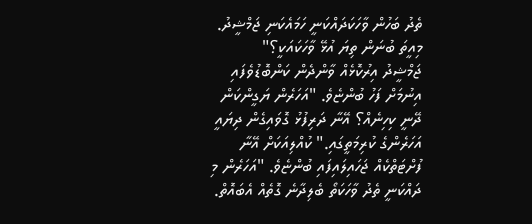ތެދު ބަހުން ވާހަކަދައްކަނީ ހަމައެކަނި ޖަމްޝީދު. މިއީތަ ބުނަން ތިޔަ އުޅޭ ވާހަކައަކީ؟"
ޖަމްޝީދު އިރުކޮޅެއް ވާންދެން ކަންބޮޑުވެފައި އިނުމަށް ފަހު ބުންޏެވެ. "އަހަރެން ޔަގީންކަން ދޭނީ ކިހިނެއް؟ އޭނާ ދަރިފުޅު ގޮވައިގެން ދިޔައީ އަހަރެންގެ ކުރިމަތީގައި." ކުއްލިއަކަށް އޭނާ ފުށްޓަތްކެއް ޖަހައިލައިފައި ބުންޏެވެ. "އަހަރެން މި ދައްކަނީ ތެދު ވާހަކަތޯ ބެލިދާނެ ގޮތެއް އެބައޮތް.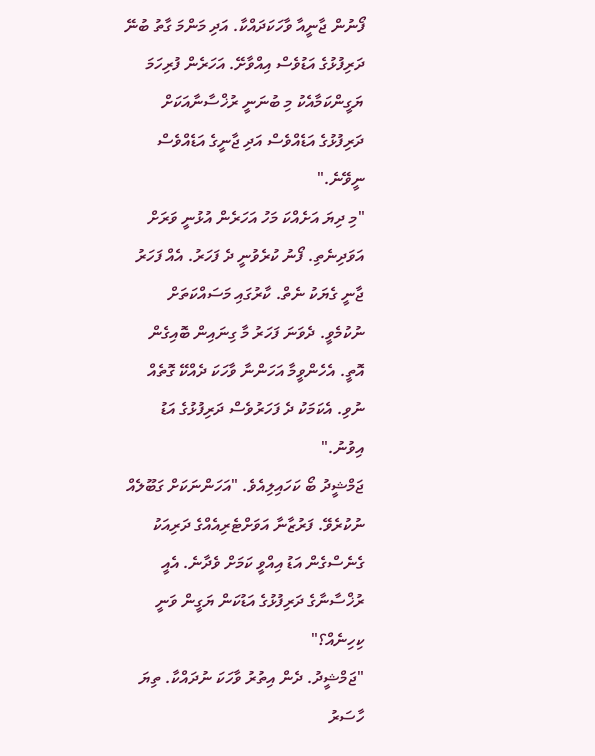ފޯނުން ޖާނީއާ ވާހަކަދައްކާ. އަދި މަންމަ ގާތު ބުނޭ ދަރިފުޅުގެ އަޑުވެސް އިއްވާށޭ. އަހަރެން ފުރިހަމަ ޔަގީންކަމާއެކު މި ބުނަނީ ރުޚްސާނާއަކަށް ދަރިފުޅުގެ އަޑެއްވެސް އަދި ޖާނީގެ އަޑެއްވެސް ނީވޭނެ."
"މި ދިޔަ އަށެއްކަ މަހު އަހަރެން އުޅުނީ ވަރަށް އަވަދިނެތި. ފޯނު ކުރެވުނީ ދެ ފަހަރު. އެއް ފަހަރު ޖާނީ ގެޔަކު ނެތް. ކާރުގައި މަސައްކަތަށް ނުކުމެވީ. ދެވަނަ ފަހަރު މާ ގިނައިން ބޮއިގެން އޮތީ. އެހެންވީމާ އަހަންނާ ވާހަކަ ދެއްކޭ ގޮތެއް ނުވި. އެކަމަކު ދެ ފަހަރުވެސް ދަރިފުޅުގެ އަޑު އިވުނު."
ޖަމްޝީދު ބޯ ކަހައިލިއެވެ. "އަހަންނަކަށް ގަބޫލެއް ނުކުރެވޭ. ފަރުޒާނާ އަވަށްޓެރިއެއްގެ ދަރިއަކު ގެނެސްގެން އަޑު އިއްވީ ކަމަށް ވެދާނެ. އެއީ ރުޚްސާނާގެ ދަރިފުޅުގެ އަޑުކަން ޔަގީން ވަނީ ކިހިނެއް؟"
"ޖަމްޝީދު. ދެން އިތުރު ވާހަކަ ނުދައްކާ. ތިޔަ ހާސަރު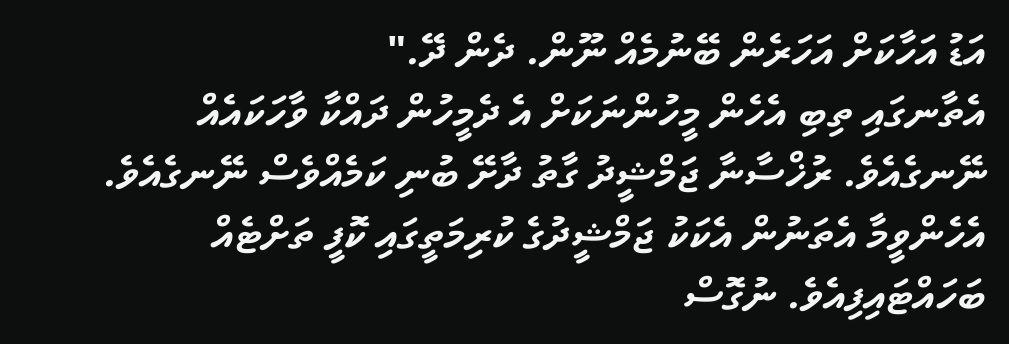އަޑު އަހާކަށް އަހަރެން ބޭނުމެއް ނޫން. ދެން ދޭ."
އެތާނގައި ތިބި އެހެން މީހުންނަކަށް އެ ދެމީހުން ދައްކާ ވާހަކައެއް ނޭނގެއެވެ. ރުޚްސާނާ ޖަމްޝީދު ގާތު ދާށޭ ބުނި ކަމެއްވެސް ނޭނގެއެވެ. އެހެންވީމާ އެތަނުން އެކަކު ޖަމްޝީދުގެ ކުރިމަތީގައި ކޮފީ ތަށްޓެއް ބަހައްޓައިފިއެވެ. ނުގޮސް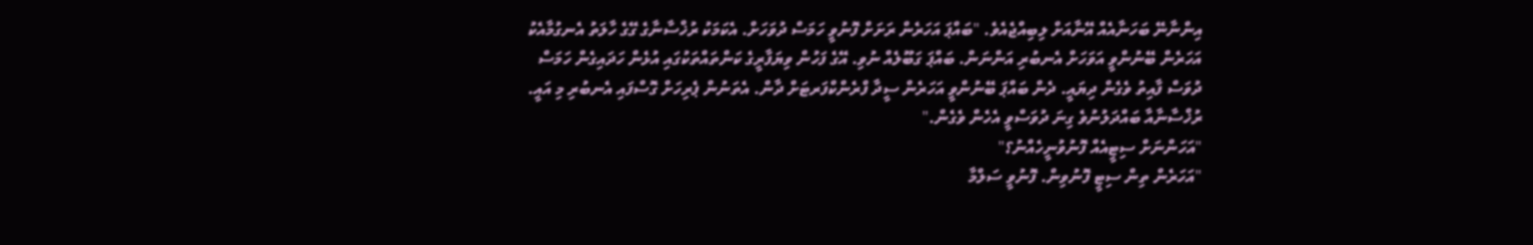އިންނާނޭ ބަހަނާއެއް އޭނާއަށް ލިބިއްޖެއެވެ. "ބައްޕަ އަހަރެން ރަށަށް ފޮނުވީ ހަމަސް ދުވަހަށް. އެކަމަކު ރުޚްސާނާގެ ގޭގެ ހާލަތު އެނގުމާއެކު އަހަރެން ބޭނުންވީ އަވަހަށް އެނބުރި އަންނަން. ބައްޕަ ގަބޫލެއް ނުވި. އޭގެ ފަހުން ވިޔަފާރީގެ ކަންތައްތަކުގައި އުޅެން ހަދައިގެން ހަމަސް ދުވަސް ފާއިތު ވެގެން ދިޔައީ. ދެން ބައްޕަ ބޭނުންވީ އަހަރެން ސީދާ ފްރެންކްފަރޓަށް ދާން. އެތަނުން ޕެރިހަށް ގޮސްފައި އެނބުރި މި އައީ. ރުޚްސާނާއާ ބައްދަލުނުވެ ގިނަ ދުވަސްވީ އެހެން ވެގެން."
"އަހަންނަށް ސިޓީއެއް ފޮނުވުނީހެއްނު؟"
"އަހަރެން ތިން ސިޓީ ފޮނުވިން. ފޮނުވީ ސަލްމާ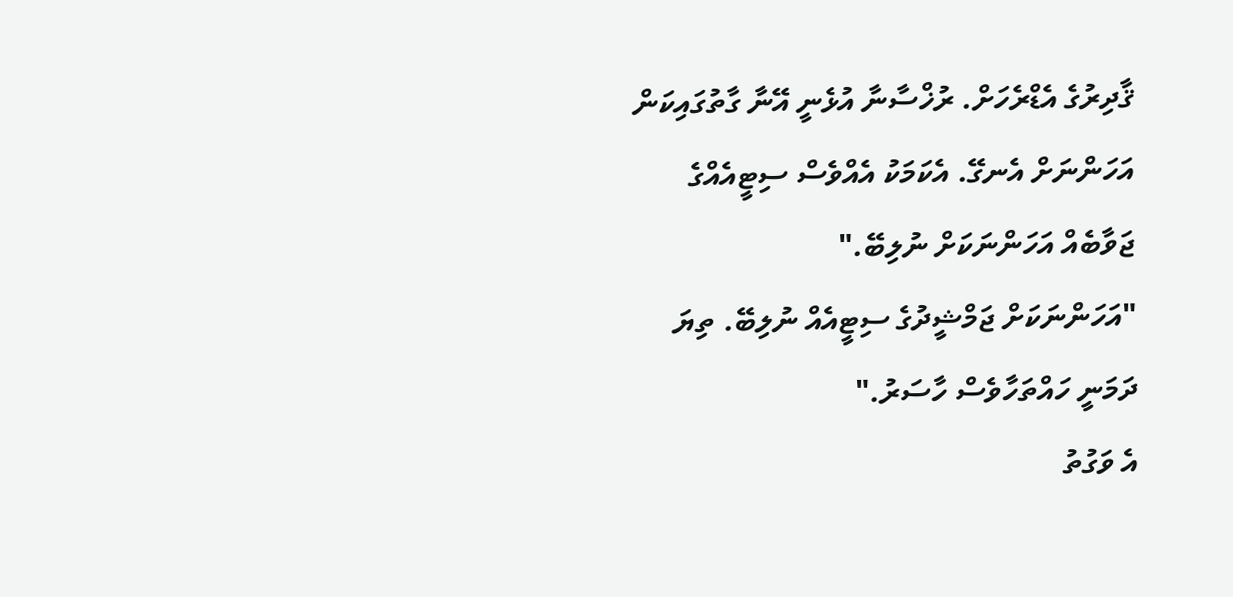ޤާދިރުގެ އެޑްރެހަށް. ރުޚްސާނާ އުޅެނީ އޭނާ ގާތުގައިކަން އަހަންނަށް އެނގޭ. އެކަމަކު އެއްވެސް ސިޓީއެއްގެ ޖަވާބެއް އަހަންނަކަށް ނުލިބޭ."
"އަހަންނަކަށް ޖަމްޝީދުގެ ސިޓީއެއް ނުލިބޭ. ތިޔަ ދަމަނީ ހައްތަހާވެސް ހާސަރު."
އެ ވަގުތު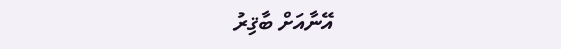އޭނާއަށް ބާޤިރު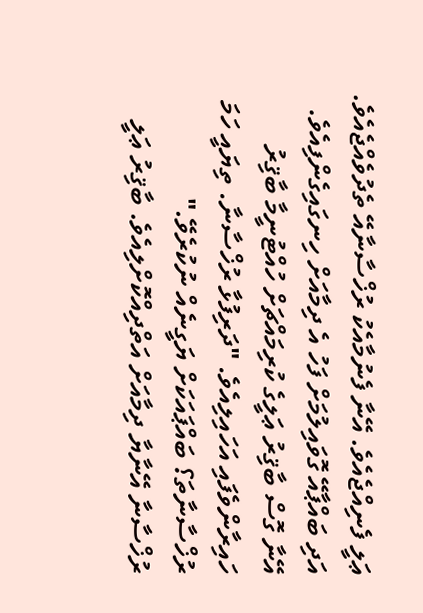ޢަލީ ފެނިއްޖެއެވެ. އޭނާ ފެނުމާއެކު ރުޚްސާނާއޭ ތެދުވެއްޖެއެވެ. އަދި ބައްޕާއޭ ގޮވައިލުމަށް ފަހު އެ ދިމާއަށް ހިނގައިގެންފިއެވެ.
އޭނާ ގޮސް ބާޤިރު ޢަލީގެ ކުރިމައްޗަށް ހުއްޓުނީމާ ބާޤިރު ހައިރާންވެފައި އަހައިލިއެވެ. "ދަރިފުޅާ ރުޚްސާނާ. ތިޔައީ ހަމަ ރުޚްސާނާތަ؟ ބައްޕައަކަށް ޔަގީނެއް ނުކުރެވޭ."
ރުޚްސާނާ އޭނާޔާ ދިމާއަށް އަތްދިއްކޮށްލިއެވެ. ބާޤިރު ޢަލީ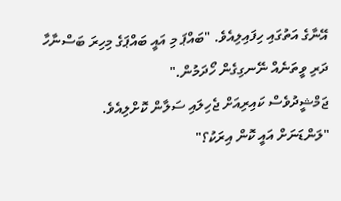އޭނާގެ އަތުގައި ހިފައިލިއެވެ. "ބައްޕަ މި އައީ ބައްޕަގެ މިހިރަ ބަސްނާހާ ދަރި ވީތަނެއް ނޭނގިގެން ހޯދަމުން."
ޖަމްޝީދުވެސް ކައިރިއަށް ޖެހިލައި ސަލާން ކޮށްލިއެވެ.
"ލަންޑަނަށް އައީ ކޮން އިރަކު؟"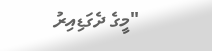"މީގެ ދެގަޑިއިރު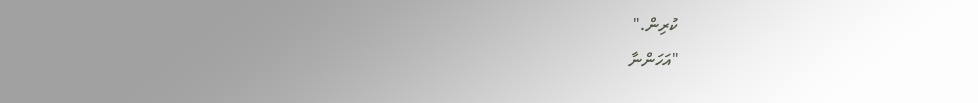ކުރިން."
"އަހަންނާ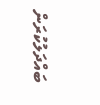ބައްދަލުކުރަން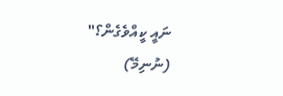ނައީ ކީއްވެގެން؟"
(ނުނިމޭ)